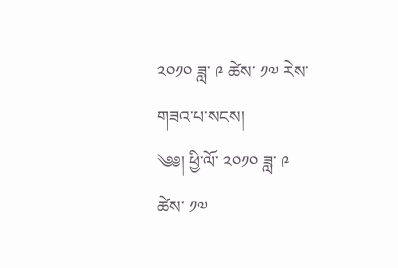༢༠༡༠ ཟླ་ ༩ ཚེས་ ༡༧ རེས་གཟའ་པ་སངས།
༄༅། ཕྱི་ལོ་ ༢༠༡༠ ཟླ་ ༩ ཚེས་ ༡༧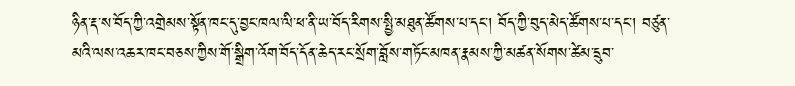ཉིན་རྡ་ས་བོད་ཀྱི་འགྲེམས་སྟོན་ཁང་དུ་བྱང་ཁལ་ལི་ཕ་ནི་ཡ་བོད་རིགས་སྤྱི་མཐུན་ཚོགས་པ་དང་། བོད་ཀྱི་བུད་མེད་ཚོགས་པ་དང་། བཙུན་མའི་ལས་འཆར་ཁང་བཅས་ཀྱིས་གོ་སྒྲིག་འོག་བོད་དོན་ཆེད་རང་སྲོག་བློས་གཏོང་མཁན་རྣམས་ཀྱི་མཚན་སོགས་ཚེམ་དྲུབ་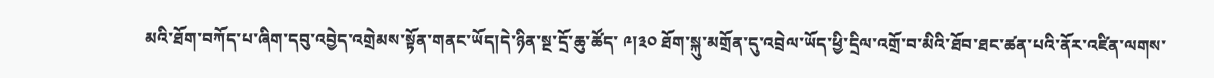མའི་ཐོག་བཀོད་པ་ཞིག་དབུ་འབྱེད་འགྲེམས་སྟོན་གནང་ཡོད།དེ་ཉིན་སྔ་དྲོ་ཆུ་ཚོད་ ༩།༣༠ ཐོག་སྐུ་མགྲོན་དུ་འབྲེལ་ཡོད་ཕྱི་དྲིལ་འགྲོ་བ་མིའི་ཐོབ་ཐང་ཚན་པའི་ནོར་འཛིན་ལགས་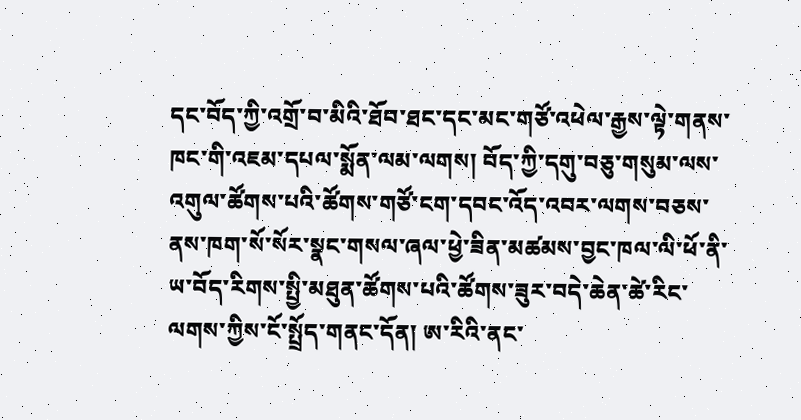དང་བོད་ཀྱི་འགྲོ་བ་མིའི་ཐོབ་ཐང་དང་མང་གཙོ་འཕེལ་རྒྱས་ལྟེ་གནས་ཁང་གི་འཇམ་དཔལ་སྨོན་ལམ་ལགས། བོད་ཀྱི་དགུ་བཅུ་གསུམ་ལས་འགུལ་ཚོགས་པའི་ཚོགས་གཙོ་ངག་དབང་འོད་འབར་ལགས་བཅས་ནས་ཁག་སོ་སོར་སྣང་གསལ་ཞལ་ཕྱེ་ཟིན་མཚམས་བྱང་ཁལ་ལི་ཕོ་ནི་ཡ་བོད་རིགས་སྤྱི་མཐུན་ཚོགས་པའི་ཚོགས་ཟུར་བདེ་ཆེན་ཚེ་རིང་ལགས་ཀྱིས་ངོ་སྤྲོད་གནང་དོན། ཨ་རིའི་ནང་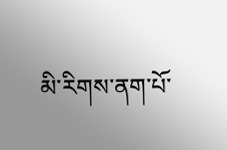མི་རིགས་ནག་པོ་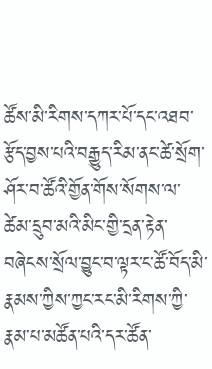ཚོས་མི་རིགས་དཀར་པོ་དང་འཐབ་རྩོད་བྱས་པའི་བརྒྱུད་རིམ་ནང་ཚེ་སྲོག་ཤོར་བ་ཚོའི་གྱོན་གོས་སོགས་ལ་ཚེམ་དྲུབ་མའི་མིང་གྱི་དྲན་རྟེན་བཞེངས་སྲོལ་བྱུང་བ་ལྟར་ང་ཚོ་བོད་མི་རྣམས་ཀྱིས་ཀྱང་རང་མི་རིགས་ཀྱི་རྣམ་པ་མཚོན་པའི་དར་ཚོན་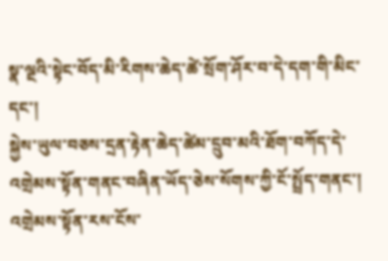སྣ་ལྔའི་སྟེང་བོད་མི་རིགས་ཆེད་ཚེ་སྲོག་ཤོར་བ་དེ་དག་གི་མིང་དང་།
སྐྱེས་ཡུལ་བཅས་དྲན་རྟེན་ཆེད་ཚེམ་དྲུབ་མའི་ཐོག་བཀོད་དེ་འགྲེམས་སྟོན་གནང་བཞིན་ཡོད་ཅེས་སོགས་ཀྱི་ངོ་སྤྲོད་གནང་། འགྲེམས་སྟོན་རས་ངོས་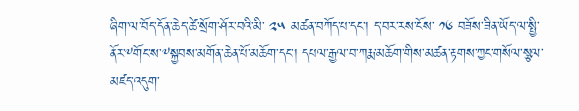ཞིག་ལ་བོད་དོན་ཆེད་ཚེ་སྲོག་ཤོར་བའི་མི་ ༢༥ མཚན་བཀོད་པ་དང་། ད་བར་རས་ངོས་ ༡༦ བཟོས་ཟིན་ཡོད་ལ་སྤྱི་ནོར་༸གོང་ས་༸སྐྱབས་མགོན་ཆེན་པོ་མཆོག་དང་། དཔལ་རྒྱལ་བ་ཀརྨ་མཆོག་གིས་མཚན་རྟགས་ཀྱང་གསོལ་སྩལ་མཛད་འདུག་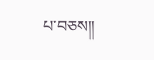པ་བཅས།།